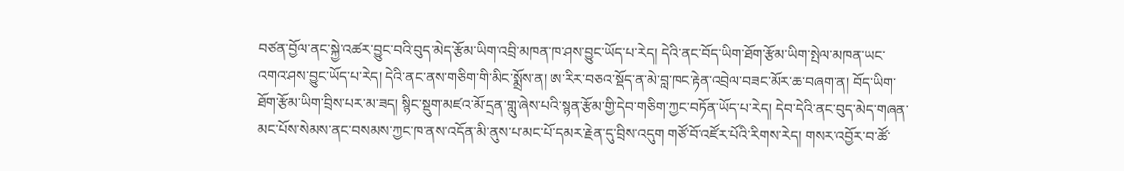བཙན་བྱོལ་ནང་སྐྱེ་འཚར་བྱུང་བའི་བུད་མེད་རྩོམ་ཡིག་འབྲི་མཁན་ཁ་ཤས་བྱུང་ཡོད་པ་རེད། དེའི་ནང་བོད་ཡིག་ཐོག་རྩོམ་ཡིག་སྤེལ་མཁན་ཡང་འགའ་ཤས་བྱུང་ཡོད་པ་རེད། དེའི་ནང་ནས་གཅིག་གི་མིང་སྨྲོས་ན། ཨ་རིར་བཅའ་སྡོད་ན་མེ་བླ་ཁང་རྟེན་འབྲེལ་བཟང་མོར་ཆ་བཞག་ན། བོད་ཡིག་ཐོག་རྩོམ་ཡིག་བྲིས་པར་མ་ཟད། སྙིང་སྡུག་མཛའ་མོ་དྲན་གླུ་ཞེས་པའི་སྙན་རྩོམ་གྱི་དེབ་གཅིག་ཀྱང་བཏོན་ཡོད་པ་རེད། དེབ་དེའི་ནང་བུད་མེད་གཞན་མང་པོས་སེམས་ནང་བསམས་ཀྱང་ཁ་ནས་འདོན་མི་ནུས་པ་མང་པོ་དམར་རྗེན་དུ་བྲིས་འདུག གཙོ་བོ་འཛོར་པོའི་རིགས་རེད། གསར་འབྱོར་བ་ཚོ་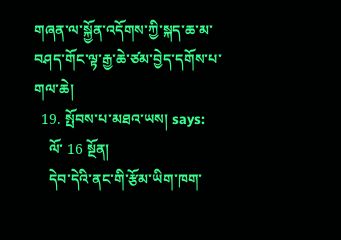གཞན་ལ་སྐྱོན་འདོགས་ཀྱི་སྐད་ཆ་མ་བཤད་གོང་ལྟ་རྒྱ་ཆེ་ཙམ་བྱེད་དགོས་པ་གལ་ཆེ།
  19. སྤོབས་པ་མཐའ་ཡས། says:
    ལོ་ 16 སྔོན།
    དེབ་དེའི་ནང་གི་རྩོམ་ཡིག་ཁག་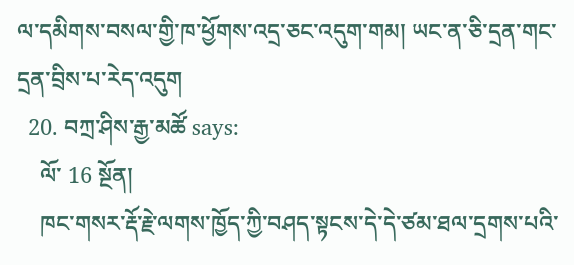ལ་དམིགས་བསལ་གྱི་ཁ་ཕྱོགས་འདྲ་ཅང་འདུག་གམ། ཡང་ན་ཅི་དྲན་གང་དྲན་བྲིས་པ་རེད་འདུག
  20. བཀྲ་ཤིས་རྒྱ་མཚོ says:
    ལོ་ 16 སྔོན།
    ཁང་གསར་རྡོ་རྗེ་ལགས་ཁྱོད་ཀྱི་བཤད་སྟངས་དེ་དེ་ཙམ་ཐལ་དྲགས་པའི་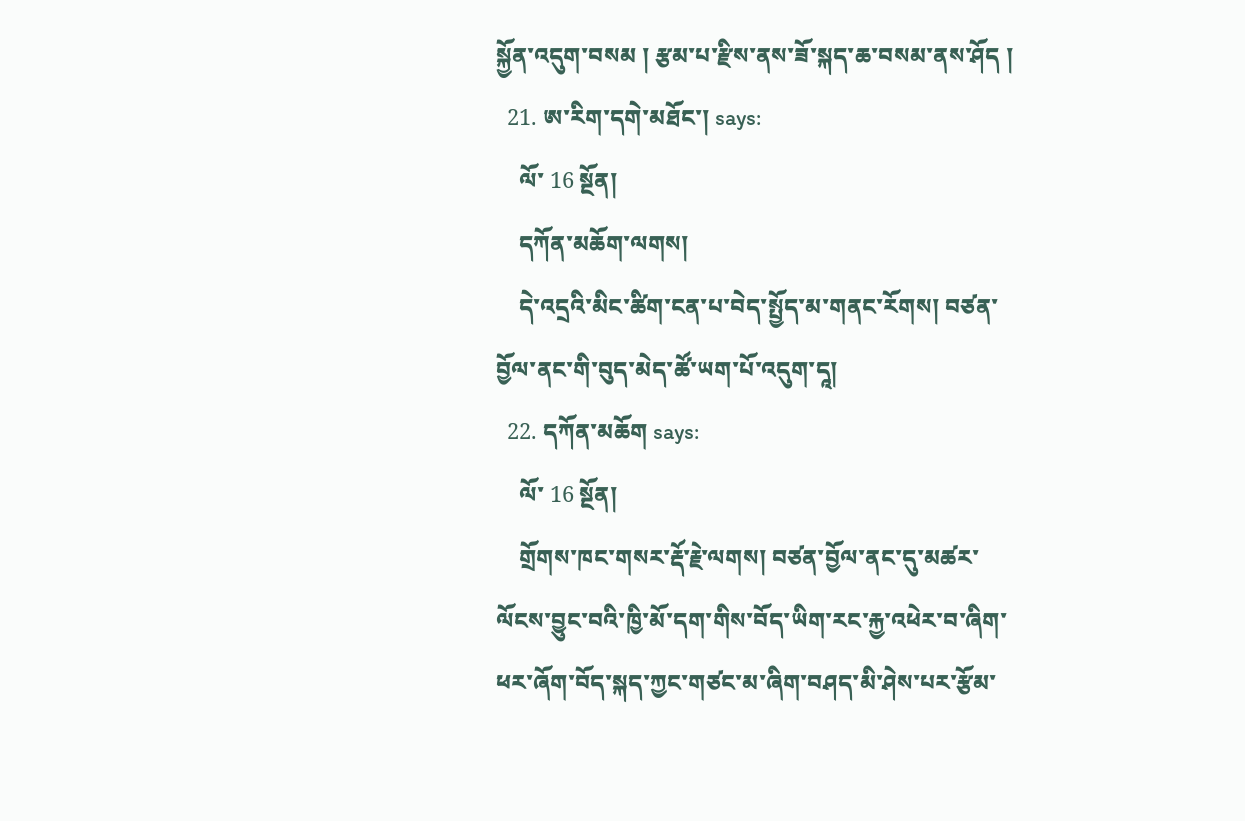སྐྱོན་འདུག་བསམ ། རྩམ་པ་རྫིས་ནས་ཟོ་སྐད་ཆ་བསམ་ནས་ཤོད །
  21. ཨ་རིག་དགེ་མཐོང་། says:
    ལོ་ 16 སྔོན།
    དཀོན་མཆོག་ལགས།
    དེ་འདྲའི་མིང་ཚིག་ངན་པ་བེད་སྤྱོད་མ་གནང་རོགས། བཙན་བྱོལ་ནང་གི་བུད་མེད་ཚོ་ཡག་པོ་འདུག་དཱ།
  22. དཀོན་མཆོག says:
    ལོ་ 16 སྔོན།
    གྲོགས་ཁང་གསར་རྡོ་རྗེ་ལགས། བཙན་བྱོལ་ནང་དུ་མཚར་ལོངས་བྱུང་བའི་ཁྱི་མོ་དག་གིས་བོད་ཡིག་རང་རྐྱ་འཕེར་བ་ཞིག་ཕར་ཞོག་བོད་སྐད་ཀྱང་གཙང་མ་ཞིག་བཤད་མི་ཤེས་པར་རྩོམ་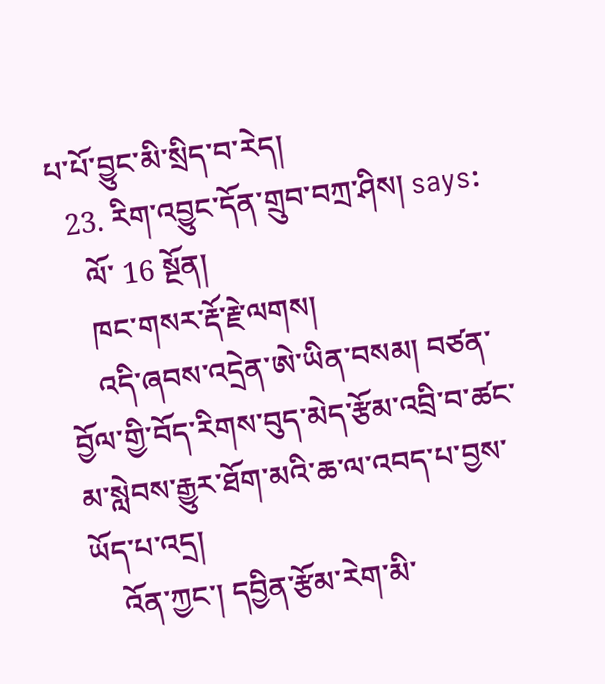པ་པོ་བྱུང་མི་སྲིད་བ་རེད།
  23. རིག་འབྱུང་དོན་གྲུབ་བཀྲ་ཤིས། says:
    ལོ་ 16 སྔོན།
    ཁང་གསར་རྡོ་རྗེ་ལགས།
    འདི་ཞབས་འདྲེན་ཨེ་ཡིན་བསམ། བཙན་བྱོལ་གྱི་བོད་རིགས་བུད་མེད་རྩོམ་འབྲི་བ་ཚང་མ་སླེབས་རྒྱུར་ཐོག་མའི་ཆ་ལ་འབད་པ་བྱས་ཡོད་པ་འདྲ།
    འོན་ཀྱང་། དབྱིན་རྩོམ་རེག་མི་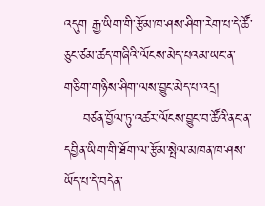འདུག རྒྱ་ཡིག་གི་རྩོམ་ཁ་ཤས་ཤིག་རེག་པ་དེ་ཚོ་ཅུང་ཙམ་ཚད་གཞིའི་ལོངས་མེད་པའམ་ཡང་ན་གཅིག་གཉིས་ཤིག་ལས་བྱུང་མེད་པ་འདྲ།
    བཙན་བྱོལ་ཏུ་འཚར་ལོངས་བྱུང་བ་ཚོའི་ནང་ན་དབྱིན་ཡིག་གི་ཐོག་ལ་རྩོམ་སྤེལ་མཁན་ཁ་ཤས་ཡོད་པ་དེ་བདེན་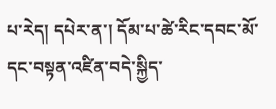པ་རེད། དཔེར་ན་། དོམ་པ་ཚེ་རིང་དབང་མོ་དང་བསྟན་འཛིན་བདེ་སྐྱིད་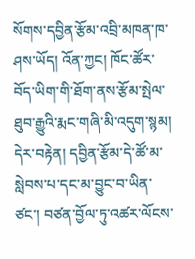སོགས་དབྱིན་རྩོམ་འབྲི་མཁན་ཁ་ཤས་ཡོད། འོན་ཀྱང། ཁོང་ཚོར་བོད་ཡིག་གི་ཐོག་ནས་རྩོམ་སྤེལ་ཐུབ་རྒྱུའི་རྨང་གཞི་མི་འདུག་སྙམ། དེར་བརྟེན། དབྱིན་རྩོམ་དེ་ཚོ་མ་སླེབས་པ་དང་མ་བྱུང་བ་ཡིན་ཙང་། བཙན་བྱོལ་ཏུ་འཚར་ལོངས་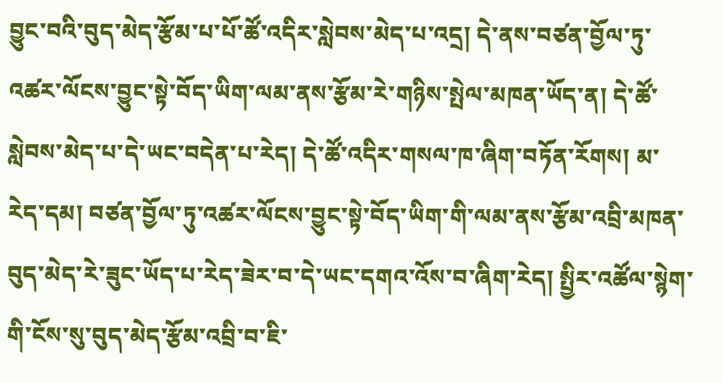བྱུང་བའི་བུད་མེད་རྩོམ་པ་པོ་ཚོ་འདིར་སླེབས་མེད་པ་འདྲ། དེ་ནས་བཙན་བྱོལ་ཏུ་འཚར་ལོངས་བྱུང་སྟེ་བོད་ཡིག་ལམ་ནས་རྩོམ་རེ་གཉིས་སྤེལ་མཁན་ཡོད་ན། དེ་ཚོ་སླེབས་མེད་པ་དེ་ཡང་བདེན་པ་རེད། དེ་ཚོ་འདིར་གསལ་ཁ་ཞིག་བཏོན་རོགས། མ་རེད་དམ། བཙན་བྱོལ་ཏུ་འཚར་ལོངས་བྱུང་སྟེ་བོད་ཡིག་གི་ལམ་ནས་རྩོམ་འབྲི་མཁན་བུད་མེད་རེ་ཟུང་ཡོད་པ་རེད་ཟེར་བ་དེ་ཡང་དགའ་འོས་བ་ཞིག་རེད། སྤྱིར་འཚོལ་སྙེག་གི་ངོས་སུ་བུད་མེད་རྩོམ་འབྲི་བ་ཇི་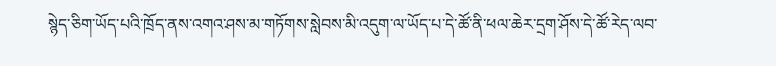སྙེད་ཅིག་ཡོད་པའི་ཁྲོད་ནས་འགའ་ཤས་མ་གཏོགས་སླེབས་མི་འདུག་ལ་ཡོད་པ་དེ་ཚོ་ནི་ཕལ་ཆེར་དྲག་ཤོས་དེ་ཚོ་རེད་ལབ་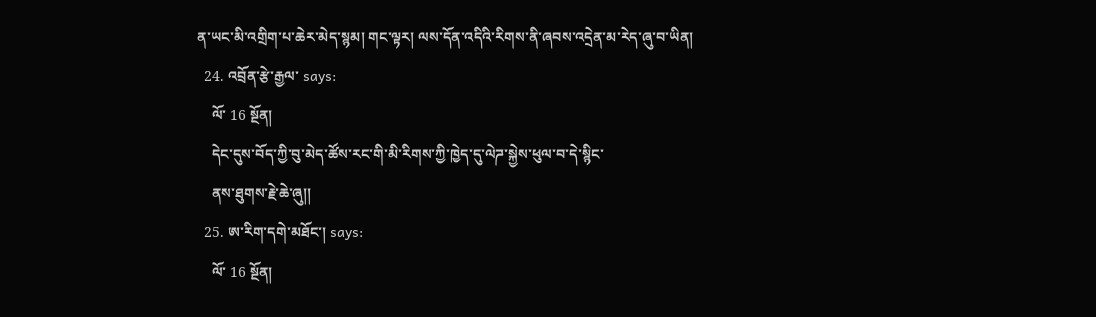ན་ཡང་མི་འགྲིག་པ་ཆེར་མེད་སྙམ། གང་ལྟར། ལས་དོན་འདིའི་རིགས་ནི་ཞབས་འདྲེན་མ་རེད་ཞུ་བ་ཡིན།
  24. འབྲོན་རྩེ་རྒྱལ་ says:
    ལོ་ 16 སྔོན།
    དེང་དུས་བོད་ཀྱི་བུ་མེད་ཚོས་རང་གི་མི་རིགས་ཀྱི་ཁྱེད་དུ་ལེཌ་སྐྱེས་ཕུལ་བ་དེ་སྙིང་
    ནས་ཐུགས་རྗེ་ཆེ་ཞུ།།
  25. ཨ་རིག་དགེ་མཐོང་། says:
    ལོ་ 16 སྔོན།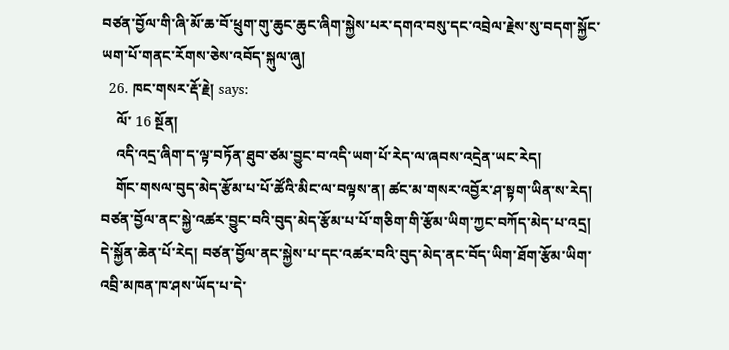བཙན་བྱོལ་གི་ཞི་མོ་ཆ་བོ་ཕྲུག་གུ་ཆུང་ཆུང་ཞིག་སྐྱེས་པར་དགའ་བསུ་དང་འབྲེལ་རྗེས་སུ་བདག་སྐྱོང་ཡག་པོ་གནང་རོགས་ཅེས་འབོད་སྐུལ་ཞུ།
  26. ཁང་གསར་རྡོ་རྗེ། says:
    ལོ་ 16 སྔོན།
    འདི་འདྲ་ཞིག་ད་ལྟ་བཏོན་ཐུབ་ཙམ་བྱུང་བ་འདི་ཡག་པོ་རེད་ལ་ཞབས་འདྲེན་ཡང་རེད།
    གོང་གསལ་བུད་མེད་རྩོམ་པ་པོ་ཚོའི་མིང་ལ་བལྟས་ན། ཚང་མ་གསར་འབྱོར་ཤ་སྟག་ཡིན་ས་རེད། བཙན་བྱོལ་ནང་སྐྱེ་འཚར་བྱུང་བའི་བུད་མེད་རྩོམ་པ་པོ་གཅིག་གི་རྩོམ་ཡིག་ཀྱང་བཀོད་མེད་པ་འདྲ། དེ་སྐྱོན་ཆེན་པོ་རེད། བཙན་བྱོལ་ནང་སྐྱེས་པ་དང་འཚར་བའི་བུད་མེད་ནང་བོད་ཡིག་ཐོག་རྩོམ་ཡིག་འབྲི་མཁན་ཁ་ཤས་ཡོད་པ་དེ་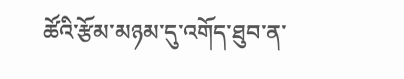ཚོའི་རྩོམ་མཉམ་དུ་འགོད་ཐུབ་ན་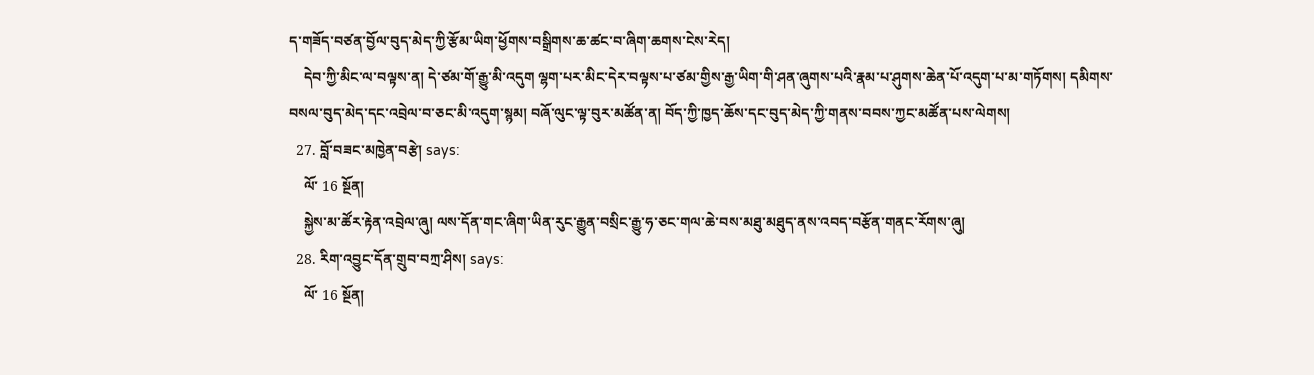ད་གཟོད་བཙན་བྱོལ་བུད་མེད་ཀྱི་རྩོམ་ཡིག་ཕྱོགས་བསྒྲིགས་ཆ་ཚང་བ་ཞིག་ཆགས་ངེས་རེད།
    དེབ་ཀྱི་མིང་ལ་བལྟས་ན། དེ་ཙམ་གོ་རྒྱུ་མི་འདུག ལྷག་པར་མིང་དེར་བལྟས་པ་ཙམ་གྱིས་རྒྱ་ཡིག་གི་ཤན་ཞུགས་པའི་རྣམ་པ་ཤུགས་ཆེན་པོ་འདུག་པ་མ་གཏོགས། དམིགས་བསལ་བུད་མེད་དང་འབྲེལ་བ་ཅང་མི་འདུག་སྙམ། བཞོ་ལུང་ལྟ་བུར་མཚོན་ན། བོད་ཀྱི་ཁྱད་ཆོས་དང་བུད་མེད་ཀྱི་གནས་བབས་ཀྱང་མཚོན་པས་ལེགས།
  27. བློ་བཟང་མཁྱེན་བརྩེ། says:
    ལོ་ 16 སྔོན།
    སྐྱེས་མ་ཚོར་རྟེན་འབྲེལ་ཞུ། ལས་དོན་གང་ཞིག་ཡིན་རུང་རྒྱུན་བསྲིང་རྒྱུ་ཧ་ཅང་གལ་ཆེ་བས་མཐུ་མཐུད་ནས་འབད་བརྩོན་གནང་རོགས་ཞུ།
  28. རིག་འབྱུང་དོན་གྲུབ་བཀྲ་ཤིས། says:
    ལོ་ 16 སྔོན།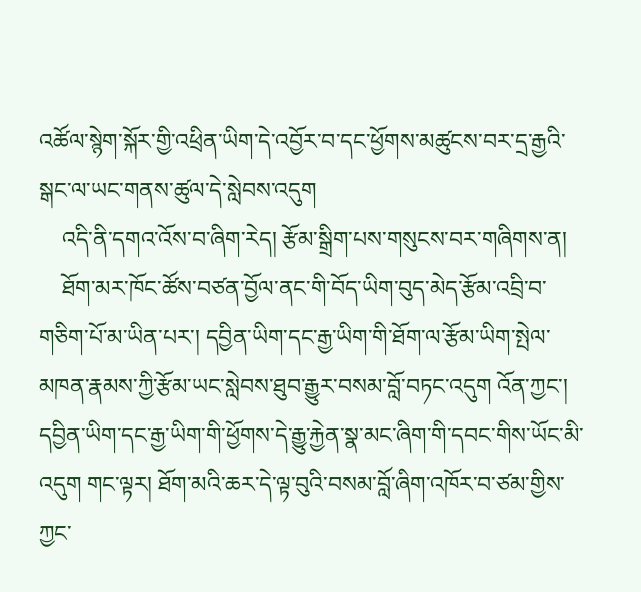འཚོལ་སྙེག་སྐོར་གྱི་འཕྲིན་ཡིག་དེ་འབྱོར་བ་དང་ཕྱོགས་མཚུངས་བར་དྲ་རྒྱའི་སྒང་ལ་ཡང་གནས་ཚུལ་དེ་སླེབས་འདུག
    འདི་ནི་དགའ་འོས་བ་ཞིག་རེད། རྩོམ་སྒྲིག་པས་གསུངས་བར་གཞིགས་ན།
    ཐོག་མར་ཁོང་ཚོས་བཙན་བྱོལ་ནང་གི་བོད་ཡིག་བུད་མེད་རྩོམ་འབྲི་བ་གཅིག་པོ་མ་ཡིན་པར་། དབྱིན་ཡིག་དང་རྒྱ་ཡིག་གི་ཐོག་ལ་རྩོམ་ཡིག་སྤེལ་མཁན་རྣམས་ཀྱི་རྩོམ་ཡང་སླེབས་ཐུབ་རྒྱུར་བསམ་བློ་བཏང་འདུག འོན་ཀྱང་། དབྱིན་ཡིག་དང་རྒྱ་ཡིག་གི་ཕྱོགས་དེ་རྒྱུ་རྐྱེན་སྣ་མང་ཞིག་གི་དབང་གིས་ཡོང་མི་འདུག གང་ལྟར། ཐོག་མའི་ཆར་དེ་ལྟ་བུའི་བསམ་བློ་ཞིག་འཁོར་བ་ཙམ་གྱིས་ཀྱང་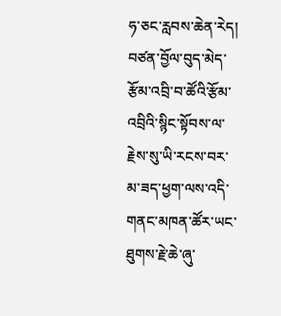ཧ་ཅང་རླབས་ཆེན་རེད། བཙན་བྱོལ་བུད་མེད་རྩོམ་འབྲི་བ་ཚོའི་རྩོམ་འབྲིའི་སྙིང་སྟོབས་ལ་རྗེས་སུ་ཡི་རངས་བར་མ་ཟད་ཕྱག་ལས་འདི་གནང་མཁན་ཚོར་ཡང་ཐུགས་རྗེ་ཆེ་ཞུ་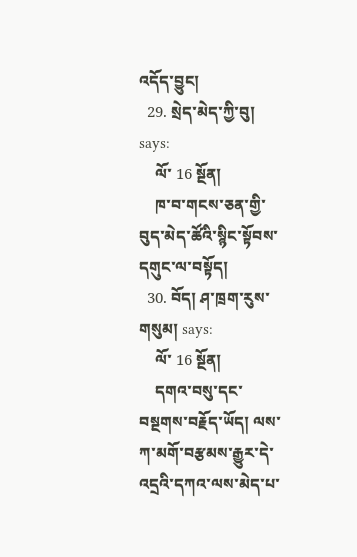འདོད་བྱུང།
  29. སྲེད་མེད་ཀྱི་བུ། says:
    ལོ་ 16 སྔོན།
    ཁ་བ་གངས་ཅན་གྱི་བུད་མེད་ཚོའི་སྙིང་སྟོབས་དགུང་ལ་བསྟོད།
  30. བོད། ཤ་ཁྲག་རུས་གསུམ། says:
    ལོ་ 16 སྔོན།
    དགའ་བསུ་དང་བསྔགས་བརྗོད་ཡོད། ལས་ཀ་མགོ་བརྩམས་རྒྱུར་དེ་འདྲའི་དཀའ་ལས་མེད་པ་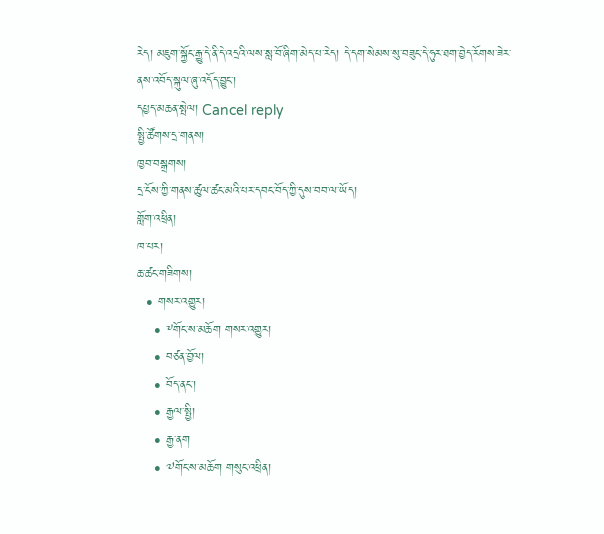རེད། མཇུག་སྐྱོང་རྒྱུ་དེ་ནི་དེ་འདྲའི་ལས་སླ་བོ་ཞིག་མེད་པ་རེད། དེ་དག་སེམས་སུ་བཟུང་དེ་ཧུར་ཐག་བྱེད་རོགས་ཟེར་ནས་འབོད་སྐུལ་ཞུ་འདོད་བྱུང་།
དཔྱད་མཆན་སྤེལ། Cancel reply
སྤྱི་ཚོགས་དྲ་གནས།
ཁྱབ་བསྒྲགས།
དྲ་ངོས་ཀྱི་གནས་ཚུལ་ཚང་མའི་པར་དབང་བོད་ཀྱི་དུས་བབ་ལ་ཡོད།
གློག་འཕྲིན།
ཁ་པར།
ཆ་ཚང་གཟིགས།
  • གསར་འགྱུར།
    • ༸གོང་ས་མཆོག གསར་འགྱུར།
    • བཙན་བྱོལ།
    • བོད་ནང་།
    • རྒྱལ་སྤྱི།
    • རྒྱ་ནག
    • ༧གོང་ས་མཆོག གསུང་འཕྲིན།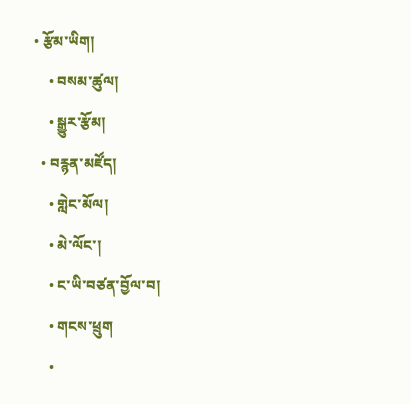• རྩོམ་ཡིག།
    • བསམ་ཚུལ།
    • སྒྱུར་རྩོམ།
  • བརྙན་མཛོད།
    • གླེང་མོལ།
    • མེ་ལོང་།
    • ང་ཡི་བཙན་བྱོལ་བ།
    • གངས་ཕྲུག
    •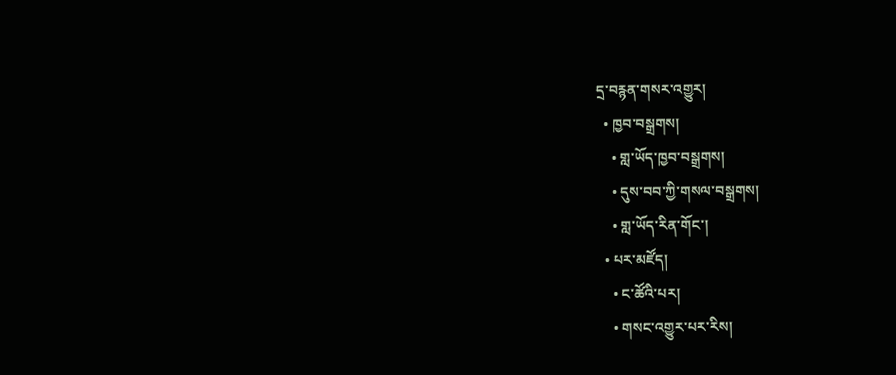དྲ་བརྙན་གསར་འགྱུར།
  • ཁྱབ་བསྒྲགས།
    • གླ་ཡོད་ཁྱབ་བསྒྲགས།
    • དུས་བབ་ཀྱི་གསལ་བསྒྲགས།
    • གླ་ཡོད་རིན་གོང་།
  • པར་མཛོད།
    • ང་ཚོའི་པར།
    • གསང་འགྱུར་པར་རིས།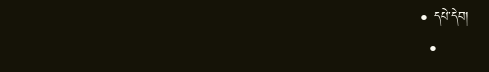• དཔེ་དེབ།
  •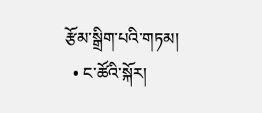རྩོམ་སྒྲིག་པའི་གཏམ།
  • ང་ཚོའི་སྐོར།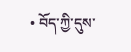• བོད་ཀྱི་དུས་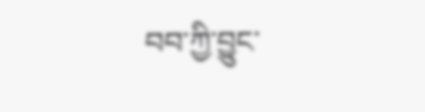བབ་ཀྱི་བྱུང་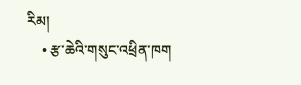རིམ།
    • རྩ་ཆེའི་གསུང་འཕྲིན་ཁག